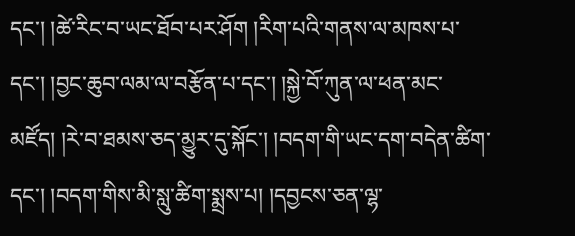དང་། །ཚེ་རིང་བ་ཡང་ཐོབ་པར་ཤོག །རིག་པའི་གནས་ལ་མཁས་པ་དང་། །བྱང་ཆུབ་ལམ་ལ་བརྩོན་པ་དང་། །སྐྱེ་བོ་ཀུན་ལ་ཕན་མང་མཛོད། །རེ་བ་ཐམས་ཅད་མྱུར་དུ་སྐོང་། །བདག་གི་ཡང་དག་བདེན་ཚིག་དང་། །བདག་གིས་མི་སླུ་ཚིག་སྨྲས་པ། །དབྱངས་ཅན་ལྷ་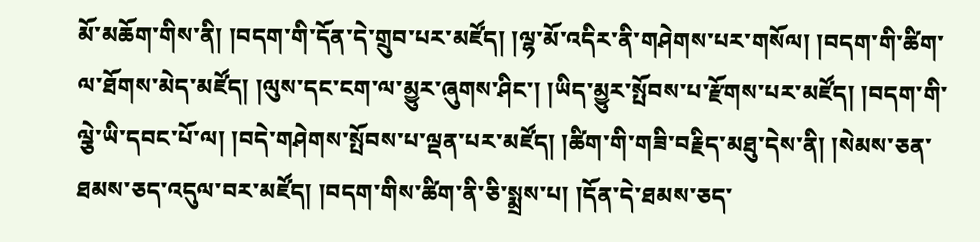མོ་མཆོག་གིས་ནི། །བདག་གི་དོན་དེ་གྲུབ་པར་མཛོད། །ལྷ་མོ་འདིར་ནི་གཤེགས་པར་གསོལ། །བདག་གི་ཚིག་ལ་ཐོགས་མེད་མཛོད། །ལུས་དང་ངག་ལ་མྱུར་ཞུགས་ཤིང་། །ཡིད་མྱུར་སྤོབས་པ་རྫོགས་པར་མཛོད། །བདག་གི་ལྕེ་ཡི་དབང་པོ་ལ། །བདེ་གཤེགས་སྤོབས་པ་ལྡན་པར་མཛོད། །ཚིག་གི་གཟི་བརྗིད་མཐུ་དེས་ནི། །སེམས་ཅན་ཐམས་ཅད་འདུལ་བར་མཛོད། །བདག་གིས་ཚིག་ནི་ཅི་སྨྲས་པ། །དོན་དེ་ཐམས་ཅད་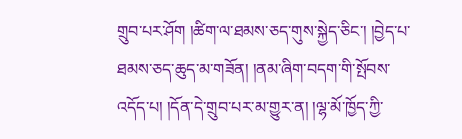གྲུབ་པར་ཤོག །ཚིག་ལ་ཐམས་ཅད་གུས་སྐྱེད་ཅིང་། །བྱེད་པ་ཐམས་ཅད་ཆུད་མ་གཟོན། །ནམ་ཞིག་བདག་གི་སྤོབས་འདོད་པ། །དོན་དེ་གྲུབ་པར་མ་གྱུར་ན། །ལྷ་མོ་ཁྱོད་ཀྱི་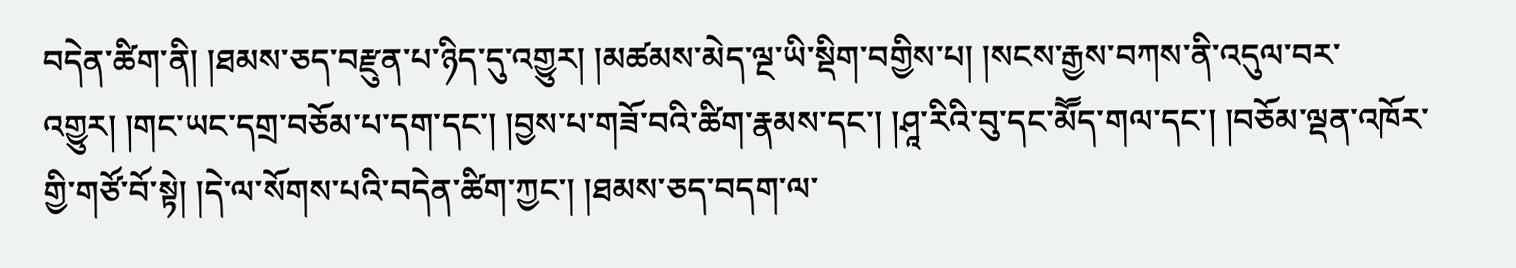བདེན་ཚིག་ནི། །ཐམས་ཅད་བརྫུན་པ་ཉིད་དུ་འགྱུར། །མཚམས་མེད་ལྔ་ཡི་སྡིག་བགྱིས་པ། །སངས་རྒྱས་བཀས་ནི་འདུལ་བར་འགྱུར། །གང་ཡང་དགྲ་བཅོམ་པ་དག་དང་། །བྱས་པ་གཟོ་བའི་ཚིག་རྣམས་དང་། །ཤཱ་རིའི་བུ་དང་མཽད་གལ་དང་། །བཅོམ་ལྡན་འཁོར་གྱི་གཙོ་བོ་སྟེ། །དེ་ལ་སོགས་པའི་བདེན་ཚིག་ཀྱང་། །ཐམས་ཅད་བདག་ལ་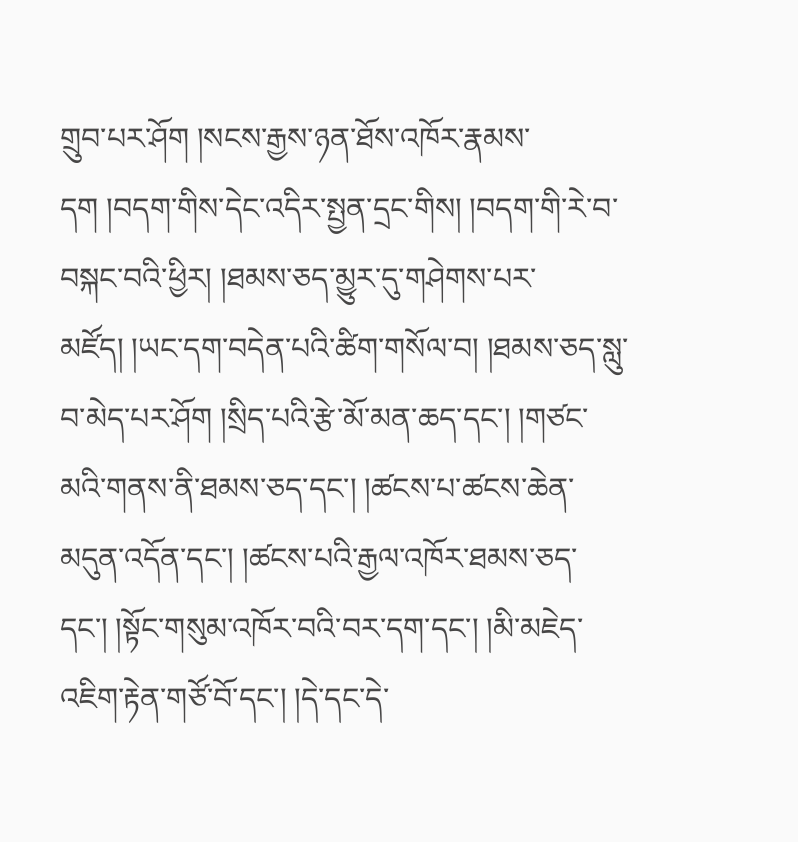གྲུབ་པར་ཤོག །སངས་རྒྱས་ཉན་ཐོས་འཁོར་རྣམས་དག །བདག་གིས་དེང་འདིར་སྤྱན་དྲང་གིས། །བདག་གི་རེ་བ་བསྐང་བའི་ཕྱིར། །ཐམས་ཅད་མྱུར་དུ་གཤེགས་པར་མཛོད། །ཡང་དག་བདེན་པའི་ཚིག་གསོལ་བ། །ཐམས་ཅད་སླུ་བ་མེད་པར་ཤོག །སྲིད་པའི་རྩེ་མོ་མན་ཆད་དང་། །གཙང་མའི་གནས་ནི་ཐམས་ཅད་དང་། །ཚངས་པ་ཚངས་ཆེན་མདུན་འདོན་དང་། །ཚངས་པའི་རྒྱལ་འཁོར་ཐམས་ཅད་དང་། །སྟོང་གསུམ་འཁོར་བའི་བར་དག་དང་། །མི་མཇེད་འཇིག་རྟེན་གཙོ་བོ་དང་། །དེ་དང་དེ་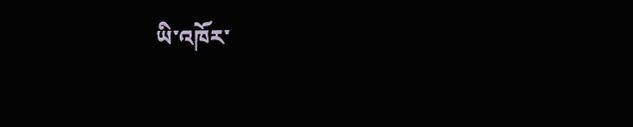ཡི་འཁོར་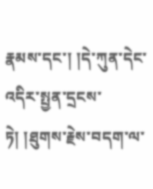རྣམས་དང་། །དེ་ཀུན་དེང་འདིར་སྤྱན་དྲངས་ཏེ། །ཐུགས་རྗེས་བདག་ལ་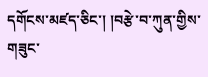དགོངས་མཛད་ཅིང་། །བརྩེ་བ་ཀུན་གྱིས་གཟུང་